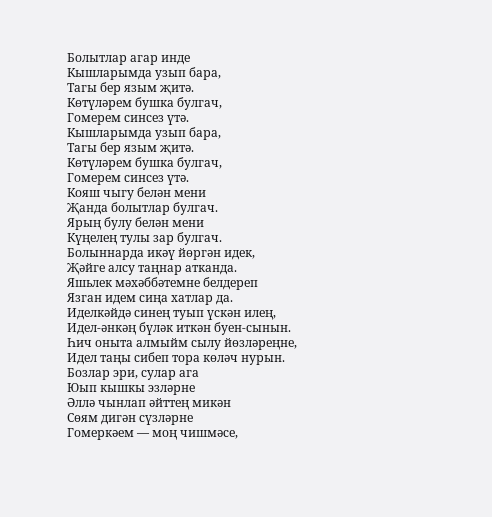Болытлар агар инде
Кышларымда узып бара,
Тагы бер язым җитә.
Көтүләрем бушка булгач,
Гомерем синсез үтә.
Кышларымда узып бара,
Тагы бер язым җитә.
Көтүләрем бушка булгач,
Гомерем синсез үтә.
Кояш чыгу белән мени
Җанда болытлар булгач.
Ярың булу белән мени
Күңелең тулы зар булгач.
Болыннарда икәү йөргән идек,
Җәйге алсу таңнар атканда.
Яшьлек мәхәббәтемне белдереп
Язган идем сиңа хатлар да.
Иделкәйдә синең туып үскән илең,
Идел-әнкәң бүләк иткән буен-сынын.
Һич оныта алмыйм сылу йөзләреңне,
Идел таңы сибеп тора көләч нурын.
Бозлар эри, сулар ага
Юып кышкы эзләрне
Әллә чынлап әйттең микән
Сөям дигән сүзләрне
Гомеркәем — моң чишмәсе,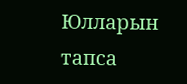Юлларын тапса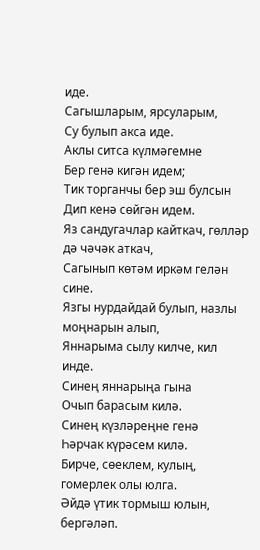иде.
Сагышларым, ярсуларым,
Су булып акса иде.
Аклы ситса күлмәгемне
Бер генә кигән идем;
Тик торганчы бер эш булсын
Дип кенә сөйгән идем.
Яз сандугачлар кайткач, гөлләр дә чәчәк аткач,
Сагынып көтәм иркәм гелән сине.
Язгы нурдайдай булып, назлы моңнарын алып,
Яннарыма сылу килче, кил инде.
Синең яннарыңа гына
Очып барасым килә.
Синең күзләреңне генә
Һәрчак күрәсем килә.
Бирче, сөеклем, кулың, гомерлек олы юлга.
Әйдә үтик тормыш юлын, бергәләп.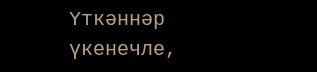Үткәннәр үкенечле,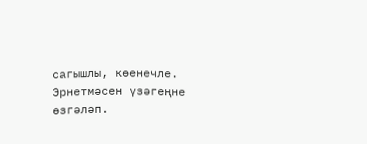сагышлы, көенечле.
Эрнетмәсен үзәгеңне өзгәләп.